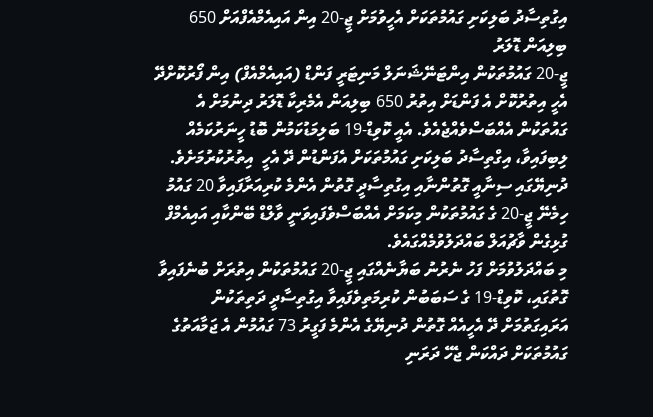އިގުތިސާދު ބަލިކަށި ގައުމުތަކަށް އެހީވުމަށް ޖީ-20 އިން އައިއެމްއެފްއަށް 650 ބިލިއަން ޑޮލަރު
ޖީ-20 ގައުމުތަކުން އިންޓަނޭޝަނަލް މަނިޓަރީ ފަންޑް (އައިއެމްއެފް) އިން ފޯރުކޮށްދޭ އެހީ އިތުރުކޮށް އެ ފަންޑަށް އިތުރު 650 ބިލިއަން އެމެރިކާ ޑޮލަރު ދިނުމަށް އެ ގައުތަކުން އެއްބަސްވެއްޖެއެވެ. އެއީ ކޮވިޑް-19 ބަލިމަޑުކަމުން ބޮޑު ހީނަރުކަމެއް ލިބިފައިވާ، އިގްތިސާދު ބަލިކަށި ގައުމުތަކަށް އެފަންޑުން ދޭ އެހީ  އިތުރުކުރުމަށެވެ.
ދުނިޔޭގައި ސިނާއީ ގޮތުންނާއި އިގުތިސާދީ ގޮތުން އެންމެ ކުރިއަރާފައިވާ 20 ގައުމު ހިމެނޭ ޖީ-20 ގެ ގައުމުތަކުން މިކަމަށް އެއްބަސްވެފައިވަނީ ވާލްޑް ބޭންކާއި އައިއެމްފް ގުޅިގެން ވާޗުއަލް ބައްދަލުވުމެއްގައެވެ.
މި ބައްދަލުވުމަށް ފަހު ނެރުނު ބަޔާނެއްގައި ޖީ-20 ގައުމުތަކުން އިތުރަށް ބުނެފައިވާ ގޮތުގައި، ކޮވިޑް-19 ގެ ސަބަބުން ކުރިމަތިވެފައިވާ އިގުތިސާދީ ދަތިތަކުން އަރައިގަތުމަށް ދޭ އެހީއެއް ގޮތުން ދުނިޔޭގެ އެންމެ ފަގީރު 73 ގައުމުން އެ ޖަމާއަތުގެ ގައުމުތަކަށް ދައްކަން ޖެހޭ ދަރަނި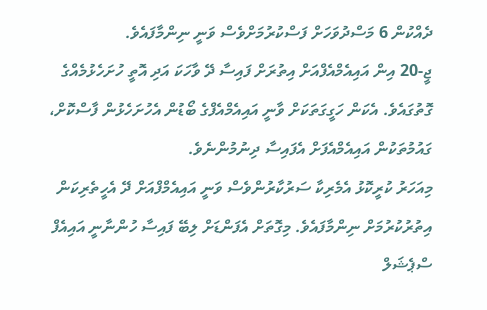ދެއްކުން 6 މަސްދުވަހަށް ފަސްކުރުމަށްވެސް ވަނީ ނިންމާފައެވެ.
ޖީ-20 އިން އައިއެމްއެފްއަށް އިތުރަށް ފައިސާ ދޭ ވާހަކަ އަދި އޮތީ ހުށަހެޅުމެއްގެ ގޮތުގައެވެ. އެކަން ހަގީގަތަކަށް ވާނީ އައިއެމްއެފްގެ ބޯޑުން އެހުށަހެޅުން ފާސްކޮށް، ގައުމުތަކުން އައިއެމްއެފަށް އެފައިސާ ދިނުމުންނެވެ.
މިއަހަރު ކުރީކޮޅު އެމެރިކާ ސަރުކާރުންވެސް ވަނީ އައިއެމްފްއަށް ދޭ އެހީތެރިކަން އިތުރުކުރުމަށް ނިންމާފައެވެ. މިގޮތަށް އެފަންޑަށް ލިބޭ ފައިސާ ހުންނާނީ އައިއެފް ސްޕެޝަލް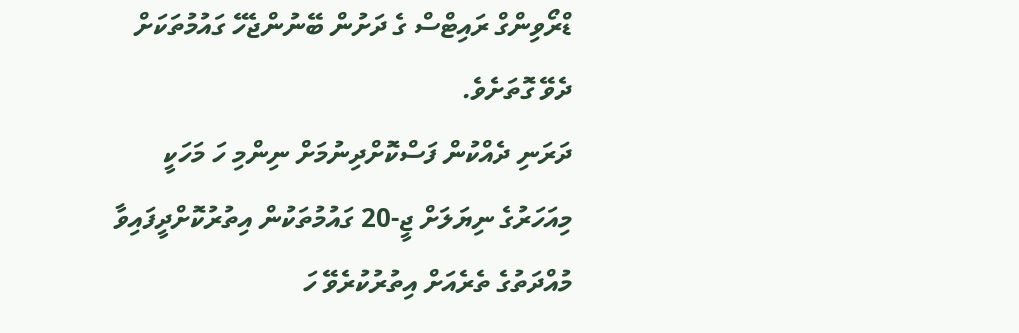ޑްރޯވިންގް ރައިޓްސް ގެ ދަށުން ބޭނުންޖެހޭ ގައުމުތަކަށް ދެވޭ ގޮތަށެވެ.
ދަރަނި ދެއްކުން ފަސްކޮށްދިނުމަށް ނިންމި ހަ މަހަކީ މިއަހަރުގެ ނިޔަލަށް ޖީ-20 ގައުމުތަކުން އިތުރުކޮށްދީފައިވާ މުއްދަތުގެ ތެރެއަށް އިތުރުކުރެވޭ ހަ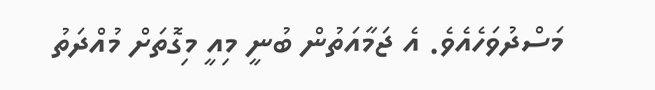މަސްދުވަހެއެވެ. އެ ޖަމާއަތުން ބުނީ މިއީ މިގޮތަށް މުއްދަތު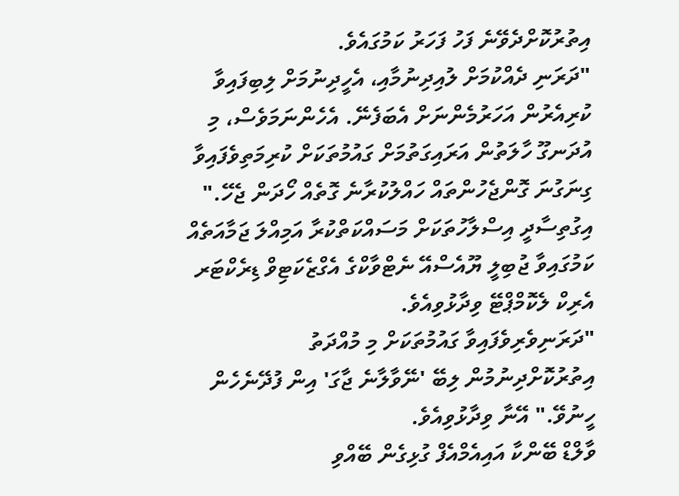އިތުރުކޮށްދެވޭނެ ފަހު ފަހަރު ކަމުގައެވެ.
"ދަރަނި ދެއްކުމަށް ލުއިދިނުމާއި، އެހީދިނުމަށް ލިބިފައިވާ ކުރިއެރުން އަހަރުމެންނަށް އެބަފެނޭ. އެހެންނަމަވެސް، މި އުދަނގޫ ހާލަތުން އަރައިގަތުމަށް ގައުމުތަކަށް ކުރިމަތިވެފައިވާ ގިނަގުނަ ގޮންޖެހުންތައް ހައްލުކުރާނެ ގޮތެއް ހޯދަން ޖެހޭ." އިގުތިސާދީ އިސްލާހުތަކަށް މަސައްކަތްކުރާ އަމިއްލަ ޖަމާއަތެއް ކަމުގައިވާ ޖުބިލީ ޔޫއެސްއޭ ނެޓްވާކްގެ އެގްޒެކަޓިވް ޑިރެކްޓަރ އެރިކް ލެކޮމްޕްޓޭ ވިދާޅުވިއެވެ.
"ދަރަނިވެރިވެފައިވާ ގައުމުތަކަށް މި މުއްދަތު އިތުރުކޮށްދިނުމުން ލިބޭ 'ނޭވާލާނެ ޖާގަ' އިން ފުދޭނެހެން ހީނުވޭ." އޭނާ ވިދާޅުވިއެވެ.
ވާލްޑް ބޭންކާ އައިއެމްއެފް ގުޅިގެން ބޭއްވި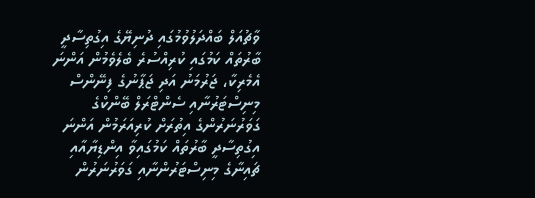ވާޗުއަލް ބައްދަލުވުމުގައި ދުނިޔޭގެ އިގުތިސާދީ ބާރުތައް ކަމުގައި ކުރިއްސުރެ ބެލެވެމުން އަންނަ އެމެރިކާ، ޖަރުމަނު އަދި ޖަޕާނުގެ ފިނޭންސް މިނިސްޓަރުނާއި ސެންޓްރަލް ބޭންކްގެ ގަވަރުނަރުންގެ އިތުރަށް ކުރިއަރަމުން އަންނަ އިގުތިސާދީ ބާރުތައް ކަމުގައިވާ އިންޑިޔާއާއި ޗައިނާގެ މިނިސްޓަރުންނާއި ގަވަރުނަރުން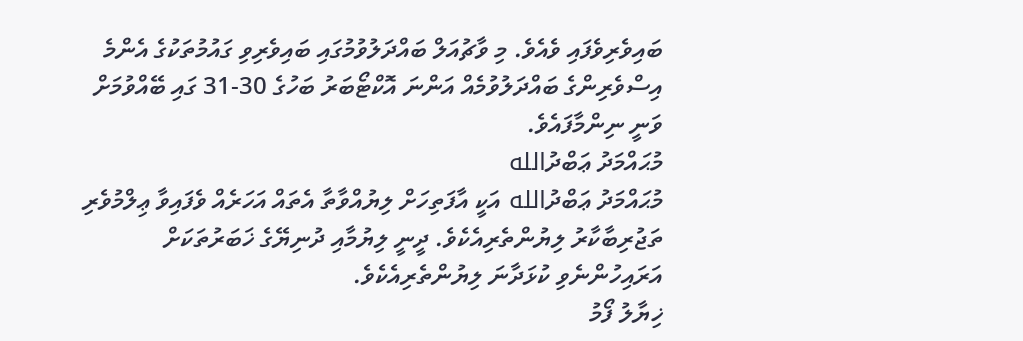ބައިވެރިވެފައި ވެއެވެ. މި ވާޗުއަލް ބައްދަލުވުމުގައި ބައިވެރިވި ގައުމުތަކުގެ އެންމެ އިސްވެރިންގެ ބައްދަލުވުމެއް އަންނަ އޮކްޓޯބަރު ބަހުގެ 30-31 ގައި ބޭއްވުމަށް ވަނީ ނިންމާފައެވެ.
މުޙައްމަދު ޢަބްދުالله
މުޙައްމަދު ޢަބްދުالله އަކީ އާފަތިހަށް ލިޔުއްވާތާ އެތައް އަހަރެއް ވެފައިވާ ޢިލްމުވެރި ތަޖުރިބާކާރު ލިޔުންތެރިއެކެވެ. ދީނީ ލިޔުމާއި ދުނިޔޭގެ ޚަބަރުތަކަށް އަރައިހުންނެވި ކުޅަދާނަ ލިޔުންތެރިއެކެވެ.
ޚިޔާލު ފޯމު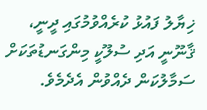ޚިޔާލު ފައުޅު ކުރެއްވުމުގައި ދީނީ، ޤާނޫނީ އަދި ސުލޫކީ މިންގަނޑުތަކަށް ސަމާލުކަން ދެއްވުން އެދެމެވެ.